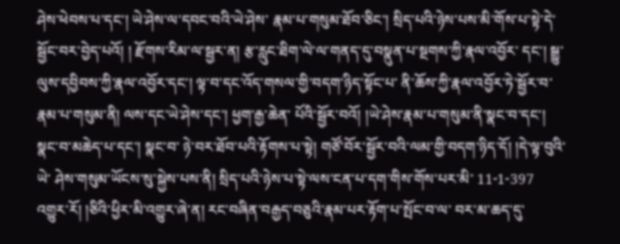ཤེས་ཕེབས་པ་དང་། ཡེ་ཤེས་ལ་དབང་བའི་ཡེ་ཤེས་ རྣམ་པ་གསུམ་ཐོབ་ཅིང་། སྲིད་པའི་ཉེས་པས་མི་གོས་པ་སྟེ་དེ་སྦྱོང་བར་བྱེད་པའོ། ། རྫོགས་རིམ་ལ་སྦྱར་ན། རྩ་རླུང་ཐིག་ལེ་ལ་གནད་དུ་བསྣུན་པ་སྔགས་ཀྱི་རྣལ་འབྱོར་ དང་། སྒྱུ་ལུས་དབྱིབས་ཀྱི་རྣལ་འབྱོར་དང་། ལྟ་བ་དང་འོད་གསལ་གྱི་བདག་ཉིད་སྟོང་པ་ ནི་ཆོས་ཀྱི་རྣལ་འབྱོར་ཏེ་སྦྱོར་བ་རྣམ་པ་གསུམ་ནི། ལས་དང་ཡེ་ཤེས་དང་། ཕྱག་རྒྱ་ཆེན་ པོའི་སྦྱོར་བའོ། །ཡེ་ཤེས་རྣམ་པ་གསུམ་ནི་སྣང་བ་དང་། སྣང་བ་མཆེད་པ་དང་། སྣང་བ་ ཉེ་བར་ཐོབ་པའི་རྟོགས་པ་སྟེ། གཙོ་བོར་སྦྱོར་བའི་ལམ་གྱི་བདག་ཉིད་དོ། །དེ་ལྟ་བུའི་ཡེ་ ཤེས་གསུམ་ཡོངས་སུ་སྐྱེས་པས་ནི། སྲིད་པའི་ཉེས་པ་སྟེ་ལས་ངན་པ་དག་གིས་གོས་པར་མི་ 11-1-397 འགྱུར་རོ། །ཅིའི་ཕྱིར་མི་འགྱུར་ཞེ་ན། རང་བཞིན་བརྒྱད་བཅུའི་རྣམ་པར་རྟོག་པ་སྤོང་བ་ལ་ བར་མ་ཆད་དུ་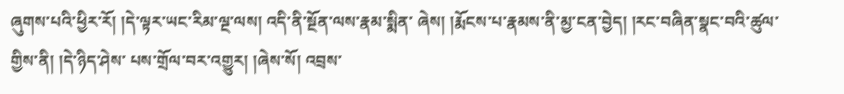ཞུགས་པའི་ཕྱིར་རོ། །དེ་ལྟར་ཡང་རིམ་ལྔ་ལས། འདི་ནི་སྔོན་ལས་རྣམ་སྨིན་ ཞེས། །རྨོངས་པ་རྣམས་ནི་མྱ་ངན་བྱེད། །རང་བཞིན་སྣང་བའི་ཚུལ་གྱིས་ནི། །དེ་ཉིད་ཤེས་ པས་གྲོལ་བར་འགྱུར། །ཞེས་སོ། འབྲས་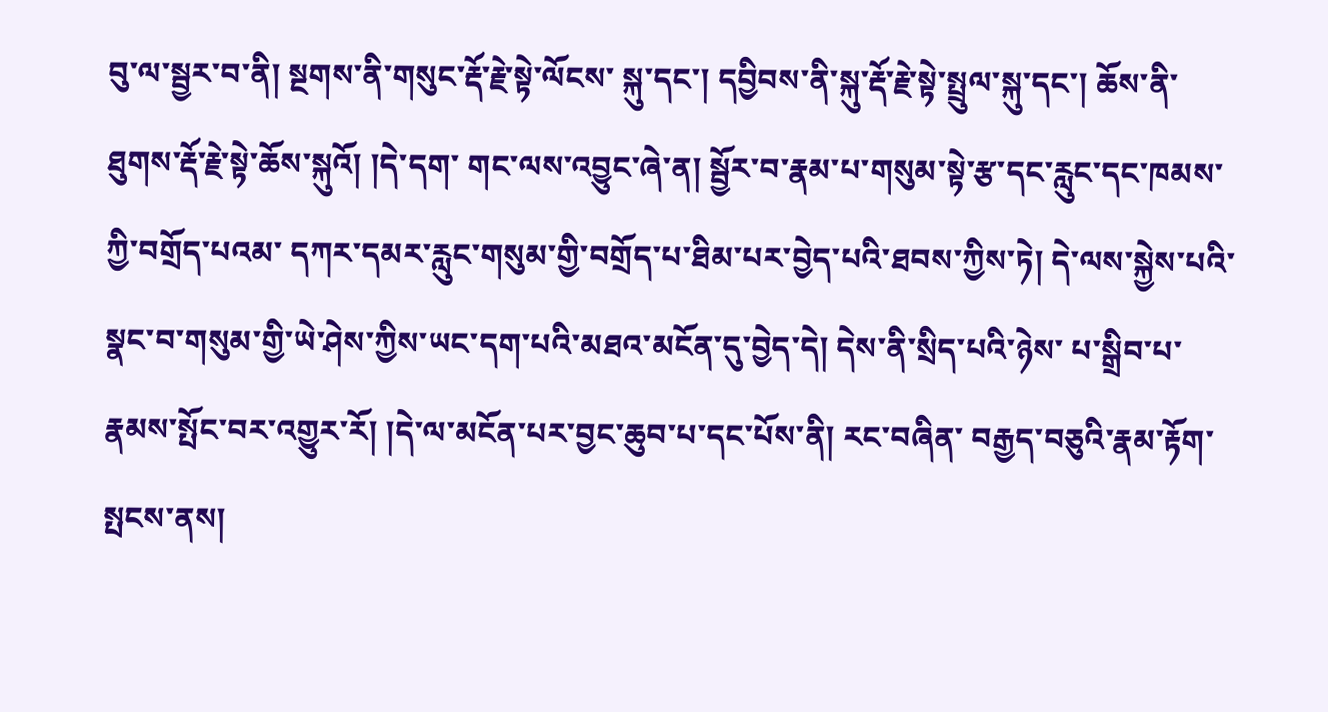བུ་ལ་སྦྱར་བ་ནི། སྔགས་ནི་གསུང་རྡོ་རྗེ་སྟེ་ལོངས་ སྐུ་དང་། དབྱིབས་ནི་སྐུ་རྡོ་རྗེ་སྟེ་སྤྲུལ་སྐུ་དང་། ཆོས་ནི་ཐུགས་རྡོ་རྗེ་སྟེ་ཆོས་སྐུའོ། །དེ་དག་ གང་ལས་འབྱུང་ཞེ་ན། སྦྱོར་བ་རྣམ་པ་གསུམ་སྟེ་རྩ་དང་རླུང་དང་ཁམས་ཀྱི་བགྲོད་པའམ་ དཀར་དམར་རླུང་གསུམ་གྱི་བགྲོད་པ་ཐིམ་པར་བྱེད་པའི་ཐབས་ཀྱིས་ཏེ། དེ་ལས་སྐྱེས་པའི་ སྣང་བ་གསུམ་གྱི་ཡེ་ཤེས་ཀྱིས་ཡང་དག་པའི་མཐའ་མངོན་དུ་བྱེད་དེ། དེས་ནི་སྲིད་པའི་ཉེས་ པ་སྒྲིབ་པ་རྣམས་སྤོང་བར་འགྱུར་རོ། །དེ་ལ་མངོན་པར་བྱང་ཆུབ་པ་དང་པོས་ནི། རང་བཞིན་ བརྒྱད་བཅུའི་རྣམ་རྟོག་སྤངས་ནས།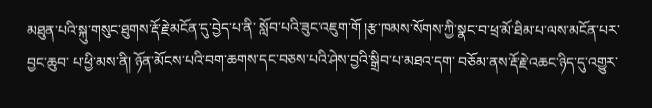མཐུན་པའི་སྐུ་གསུང་ཐུགས་རྡོ་རྗེ་མངོན་དུ་བྱེད་པ་ནི་ སློབ་པའི་ཟུང་འཇུག་གོ །རྩ་ཁམས་སོགས་ཀྱི་སྣང་བ་ཕྲ་མོ་ཐིམ་པ་ལས་མངོན་པར་བྱང་ཆུབ་ པ་ཕྱི་མས་ནི། ཉོན་མོངས་པའི་བག་ཆགས་དང་བཅས་པའི་ཤེས་བྱའི་སྒྲིབ་པ་མཐའ་དག་ བཅོམ་ནས་རྡོ་རྗེ་འཆང་ཉིད་དུ་འགྱུར་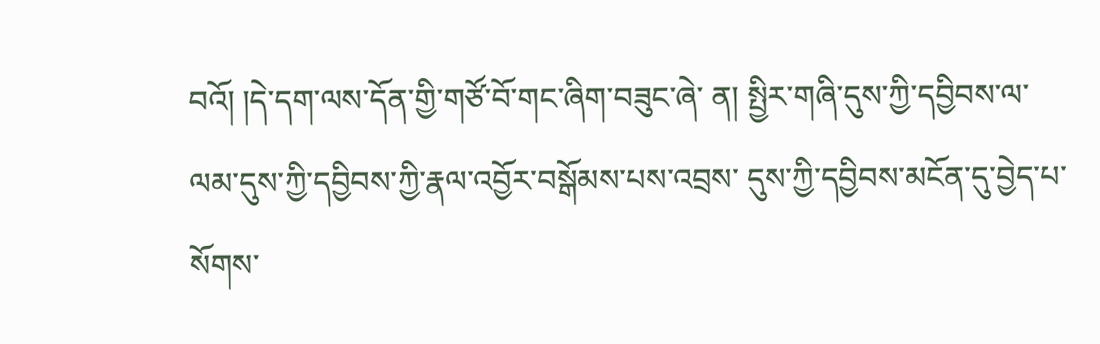བའོ། །དེ་དག་ལས་དོན་གྱི་གཙོ་བོ་གང་ཞིག་བཟུང་ཞེ་ ན། སྤྱིར་གཞི་དུས་ཀྱི་དབྱིབས་ལ་ལམ་དུས་ཀྱི་དབྱིབས་ཀྱི་རྣལ་འབྱོར་བསྒོམས་པས་འབྲས་ དུས་ཀྱི་དབྱིབས་མངོན་དུ་བྱེད་པ་སོགས་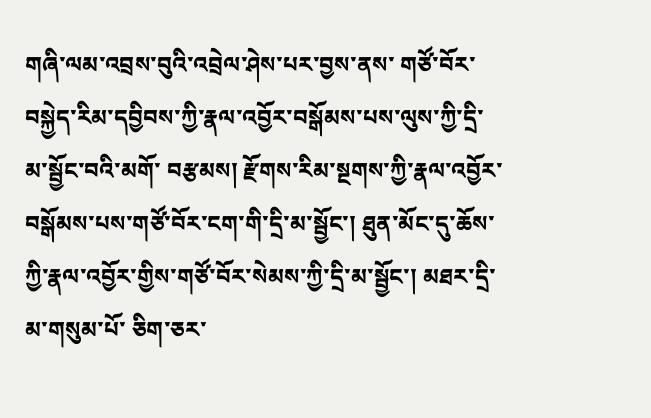གཞི་ལམ་འབྲས་བུའི་འབྲེལ་ཤེས་པར་བྱས་ནས་ གཙོ་བོར་བསྐྱེད་རིམ་དབྱིབས་ཀྱི་རྣལ་འབྱོར་བསྒོམས་པས་ལུས་ཀྱི་དྲི་མ་སྦྱོང་བའི་མགོ་ བརྩམས། རྫོགས་རིམ་སྔགས་ཀྱི་རྣལ་འབྱོར་བསྒོམས་པས་གཙོ་བོར་ངག་གི་དྲི་མ་སྦྱོང་། ཐུན་མོང་དུ་ཆོས་ཀྱི་རྣལ་འབྱོར་གྱིས་གཙོ་བོར་སེམས་ཀྱི་དྲི་མ་སྦྱོང་། མཐར་དྲི་མ་གསུམ་པོ་ ཅིག་ཅར་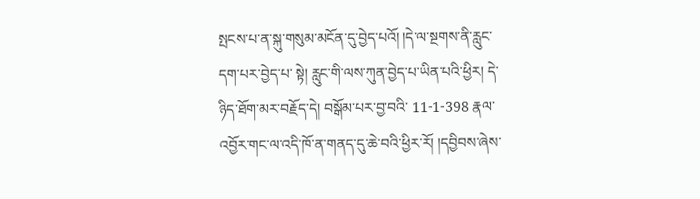སྤངས་པ་ན་སྐུ་གསུམ་མངོན་དུ་བྱེད་པའོ། །དེ་ལ་སྔགས་ནི་རླུང་དག་པར་བྱེད་པ་ སྟེ། རླུང་གི་ལས་ཀུན་བྱེད་པ་ཡིན་པའི་ཕྱིར། དེ་ཉིད་ཐོག་མར་བརྗོད་དེ། བསྒོམ་པར་བྱ་བའི་ 11-1-398 རྣལ་འབྱོར་གང་ལ་འདི་ཁོ་ན་གནད་དུ་ཆེ་བའི་ཕྱིར་རོ། །དབྱིབས་ཞེས་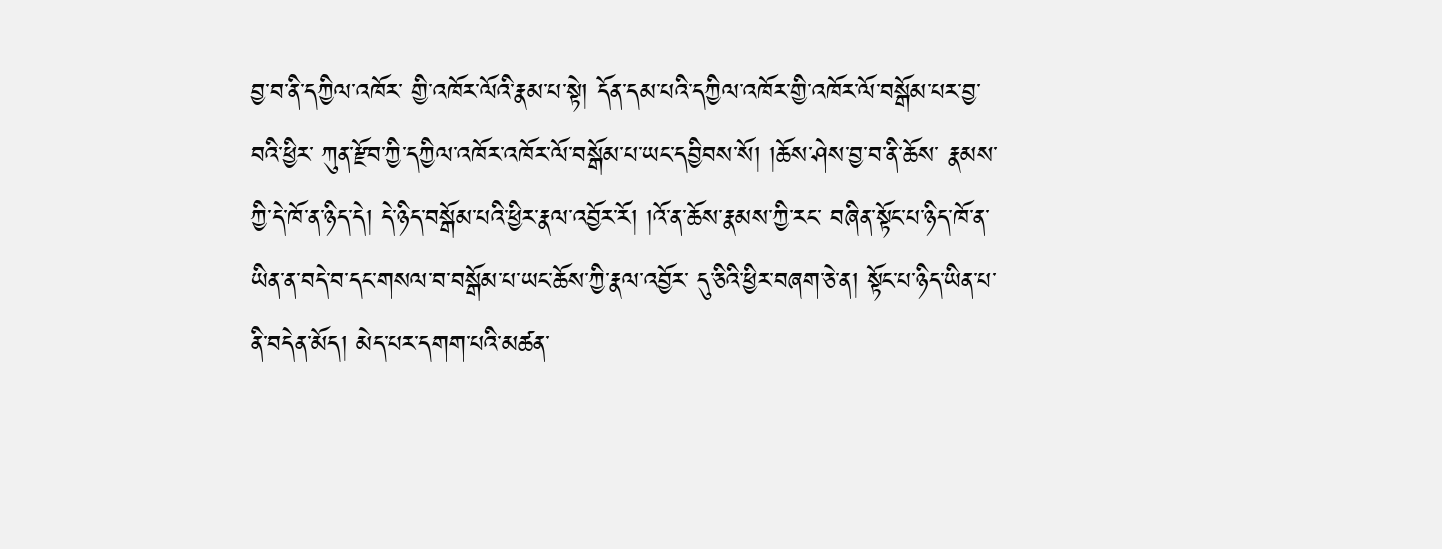བྱ་བ་ནི་དཀྱིལ་འཁོར་ གྱི་འཁོར་ལོའི་རྣམ་པ་སྟེ། དོན་དམ་པའི་དཀྱིལ་འཁོར་གྱི་འཁོར་ལོ་བསྒོམ་པར་བྱ་བའི་ཕྱིར་ ཀུན་རྫོབ་ཀྱི་དཀྱིལ་འཁོར་འཁོར་ལོ་བསྒོམ་པ་ཡང་དབྱིབས་སོ། །ཆོས་ཤེས་བྱ་བ་ནི་ཆོས་ རྣམས་ཀྱི་དེ་ཁོ་ན་ཉིད་དེ། དེ་ཉིད་བསྒོམ་པའི་ཕྱིར་རྣལ་འབྱོར་རོ། །འོ་ན་ཆོས་རྣམས་ཀྱི་རང་ བཞིན་སྟོང་པ་ཉིད་ཁོ་ན་ཡིན་ན་བདེ་བ་དང་གསལ་བ་བསྒོམ་པ་ཡང་ཆོས་ཀྱི་རྣལ་འབྱོར་ དུ་ཅིའི་ཕྱིར་བཞག་ཅེ་ན། སྟོང་པ་ཉིད་ཡིན་པ་ནི་བདེན་མོད། མེད་པར་དགག་པའི་མཚན་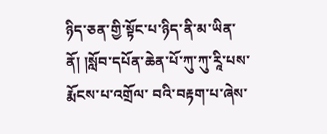ཉིད་ཅན་གྱི་སྟོང་པ་ཉིད་ནི་མ་ཡིན་ནོ། །སློབ་དཔོན་ཆེན་པོ་ཀུ་ཀུ་རཱི་པས་རྨོངས་པ་འགྲོལ་ བའི་བརྟག་པ་ཞེས་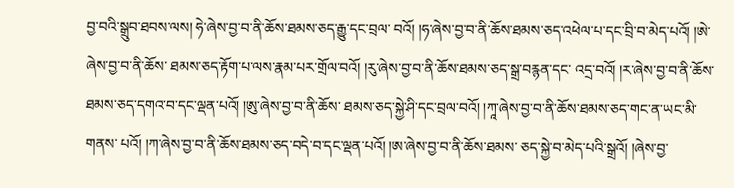བྱ་བའི་སྒྲུབ་ཐབས་ལས། ཧེ་ཞེས་བྱ་བ་ནི་ཆོས་ཐམས་ཅད་རྒྱུ་དང་བྲལ་ བའོ། །ཧ་ཞེས་བྱ་བ་ནི་ཆོས་ཐམས་ཅད་འཕེལ་པ་དང་བྲི་བ་མེད་པའོ། །ཨེ་ཞེས་བྱ་བ་ནི་ཆོས་ ཐམས་ཅད་རྟོག་པ་ལས་རྣམ་པར་གྲོལ་བའོ། །རུ་ཞེས་བྱ་བ་ནི་ཆོས་ཐམས་ཅད་སྒྲ་བརྙན་དང་ འདྲ་བའོ། །ར་ཞེས་བྱ་བ་ནི་ཆོས་ཐམས་ཅད་དགའ་བ་དང་ལྡན་པའོ། །ཨུ་ཞེས་བྱ་བ་ནི་ཆོས་ ཐམས་ཅད་སྐྱེ་ཤི་དང་བྲལ་བའོ། །ཀཱ་ཞེས་བྱ་བ་ནི་ཆོས་ཐམས་ཅད་གང་ན་ཡང་མི་གནས་ པའོ། །ཀ་ཞེས་བྱ་བ་ནི་ཆོས་ཐམས་ཅད་བདེ་བ་དང་ལྡན་པའོ། །ཨ་ཞེས་བྱ་བ་ནི་ཆོས་ཐམས་ ཅད་སྐྱེ་བ་མེད་པའི་སྒྲའོ། །ཞེས་བྱ་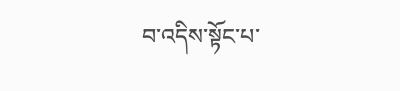བ་འདིས་སྟོང་པ་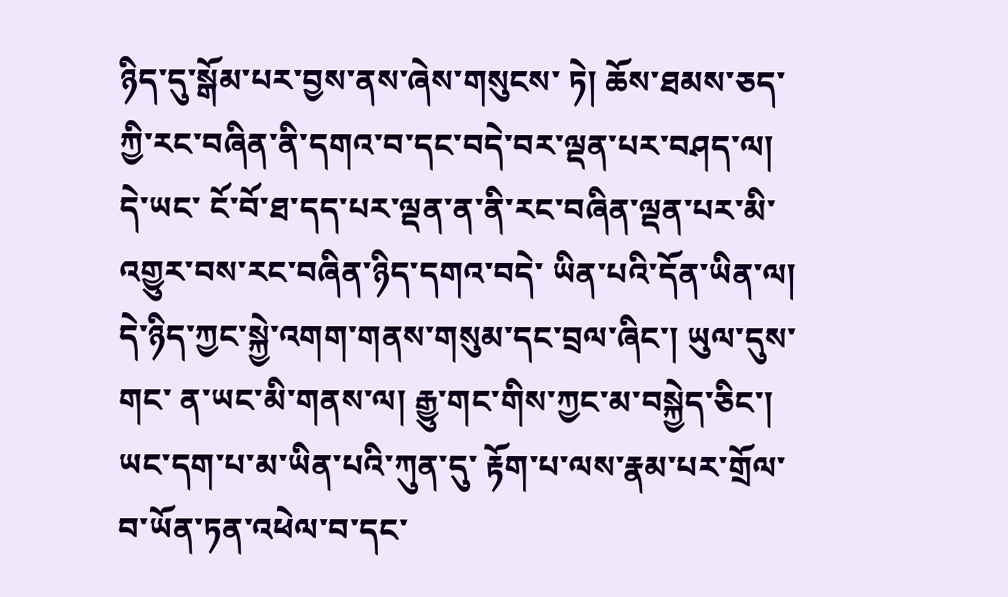ཉིད་དུ་སྒོམ་པར་བྱས་ནས་ཞེས་གསུངས་ ཏེ། ཆོས་ཐམས་ཅད་ཀྱི་རང་བཞིན་ནི་དགའ་བ་དང་བདེ་བར་ལྡན་པར་བཤད་ལ། དེ་ཡང་ ངོ་བོ་ཐ་དད་པར་ལྡན་ན་ནི་རང་བཞིན་ལྡན་པར་མི་འགྱུར་བས་རང་བཞིན་ཉིད་དགའ་བདེ་ ཡིན་པའི་དོན་ཡིན་ལ། དེ་ཉིད་ཀྱང་སྐྱེ་འགག་གནས་གསུམ་དང་བྲལ་ཞིང་། ཡུལ་དུས་གང་ ན་ཡང་མི་གནས་ལ། རྒྱུ་གང་གིས་ཀྱང་མ་བསྐྱེད་ཅིང་། ཡང་དག་པ་མ་ཡིན་པའི་ཀུན་དུ་ རྟོག་པ་ལས་རྣམ་པར་གྲོལ་བ་ཡོན་ཏན་འཕེལ་བ་དང་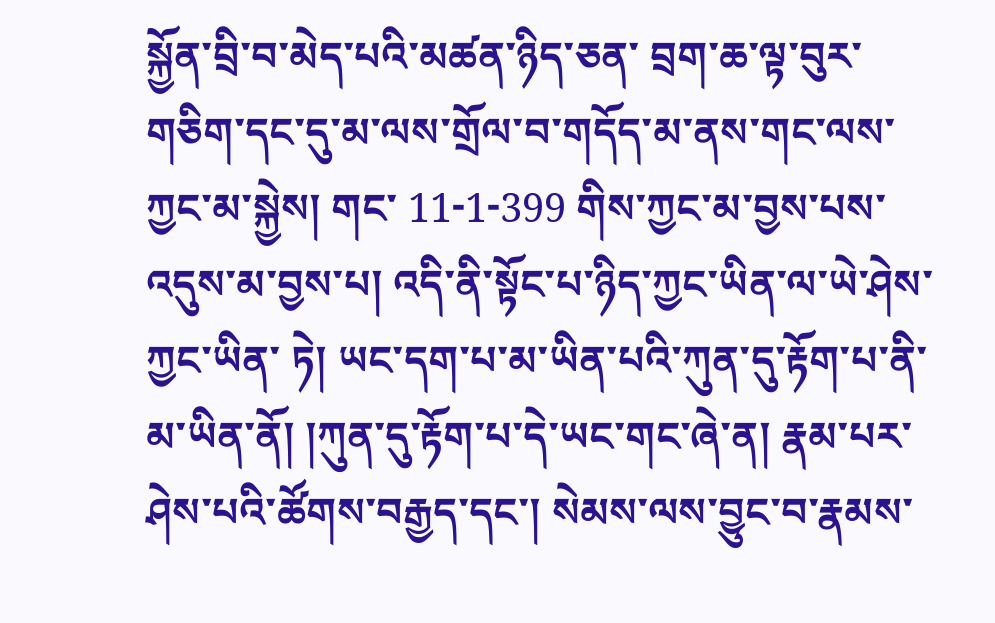སྐྱོན་བྲི་བ་མེད་པའི་མཚན་ཉིད་ཅན་ བྲག་ཆ་ལྟ་བུར་གཅིག་དང་དུ་མ་ལས་གྲོལ་བ་གདོད་མ་ནས་གང་ལས་ཀྱང་མ་སྐྱེས། གང་ 11-1-399 གིས་ཀྱང་མ་བྱས་པས་འདུས་མ་བྱས་པ། འདི་ནི་སྟོང་པ་ཉིད་ཀྱང་ཡིན་ལ་ཡེ་ཤེས་ཀྱང་ཡིན་ ཏེ། ཡང་དག་པ་མ་ཡིན་པའི་ཀུན་དུ་རྟོག་པ་ནི་མ་ཡིན་ནོ། །ཀུན་དུ་རྟོག་པ་དེ་ཡང་གང་ཞེ་ན། རྣམ་པར་ཤེས་པའི་ཚོགས་བརྒྱད་དང་། སེམས་ལས་བྱུང་བ་རྣམས་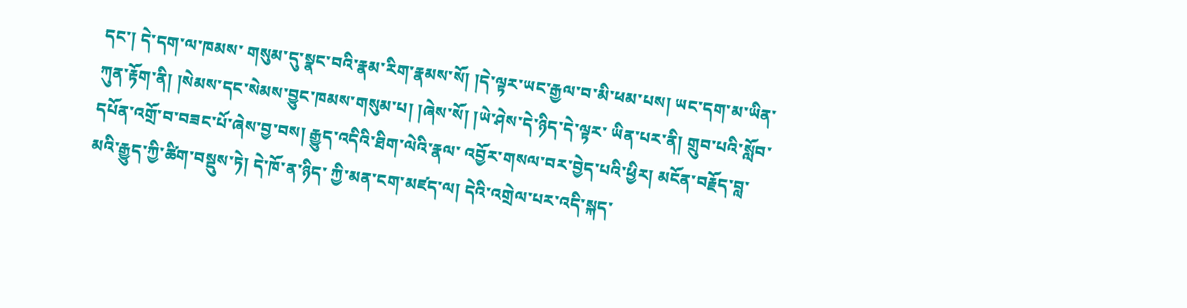དང་། དེ་དག་ལ་ཁམས་ གསུམ་དུ་སྣང་བའི་རྣམ་རིག་རྣམས་སོ། །དེ་ལྟར་ཡང་རྒྱལ་བ་མི་ཕམ་པས། ཡང་དག་མ་ཡིན་ ཀུན་རྟོག་ནི། །སེམས་དང་སེམས་བྱུང་ཁམས་གསུམ་པ། །ཞེས་སོ། །ཡེ་ཤེས་དེ་ཉིད་དེ་ལྟར་ ཡིན་པར་ནི། གྲུབ་པའི་སློབ་དཔོན་འགྲོ་བ་བཟང་པོ་ཞེས་བྱ་བས། རྒྱུད་འདིའི་ཐིག་ལེའི་རྣལ་ འབྱོར་གསལ་བར་བྱེད་པའི་ཕྱིར། མངོན་བརྗོད་བླ་མའི་རྒྱུད་ཀྱི་ཚིག་བསྡུས་ཏེ། དེ་ཁོ་ན་ཉིད་ ཀྱི་མན་ངག་མཛད་ལ། དེའི་འགྲེལ་པར་འདི་སྐད་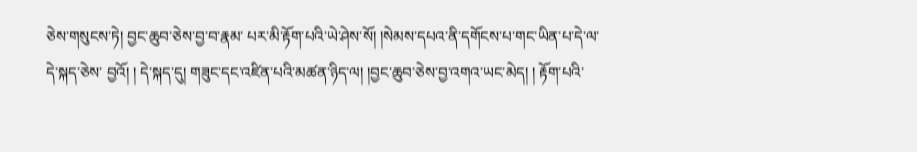ཅེས་གསུངས་ཏེ། བྱང་ཆུབ་ཅེས་བྱ་བ་རྣམ་ པར་མི་རྟོག་པའི་ཡེ་ཤེས་སོ། །སེམས་དཔའ་ནི་དགོངས་པ་གང་ཡིན་པ་དེ་ལ་དེ་སྐད་ཅེས་ བྱའོ། ། དེ་སྐད་དུ། གཟུང་དང་འཛིན་པའི་མཚན་ཉིད་ལ། །བྱང་ཆུབ་ཅེས་བྱ་འགའ་ཡང་མེད། ། རྟོག་པའི་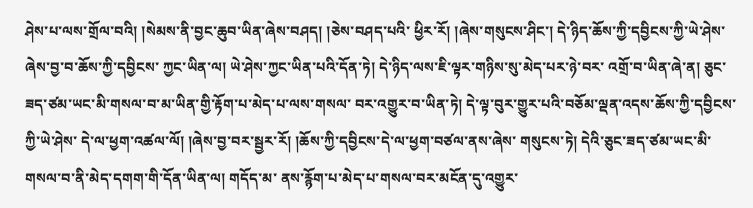ཤེས་པ་ལས་གྲོལ་བའི། །སེམས་ནི་བྱང་ཆུབ་ཡིན་ཞེས་བཤད། །ཅེས་བཤད་པའི་ ཕྱིར་རོ། །ཞེས་གསུངས་ཤིང་། དེ་ཉིད་ཆོས་ཀྱི་དབྱིངས་ཀྱི་ཡེ་ཤེས་ཞེས་བྱ་བ་ཆོས་ཀྱི་དབྱིངས་ ཀྱང་ཡིན་ལ། ཡེ་ཤེས་ཀྱང་ཡིན་པའི་དོན་ཏེ། དེ་ཉིད་ལས་ཇི་ལྟར་གཉིས་སུ་མེད་པར་ཉེ་བར་ འགྲོ་བ་ཡིན་ཞེ་ན། ཅུང་ཟད་ཙམ་ཡང་མི་གསལ་བ་མ་ཡིན་གྱི་རྟོག་པ་མེད་པ་ལས་གསལ་ བར་འགྱུར་བ་ཡིན་ཏེ། དེ་ལྟ་བུར་གྱུར་པའི་བཅོམ་ལྡན་འདས་ཆོས་ཀྱི་དབྱིངས་ཀྱི་ཡེ་ཤེས་ དེ་ལ་ཕྱག་འཚལ་ལོ། །ཞེས་བྱ་བར་སྦྱར་རོ། །ཆོས་ཀྱི་དབྱིངས་དེ་ལ་ཕྱག་བཙལ་ནས་ཞེས་ གསུངས་ཏེ། དེའི་ཅུང་ཟད་ཙམ་ཡང་མི་གསལ་བ་ནི་མེད་དགག་གི་དོན་ཡིན་ལ། གདོད་མ་ ནས་རྙོག་པ་མེད་པ་གསལ་བར་མངོན་དུ་འགྱུར་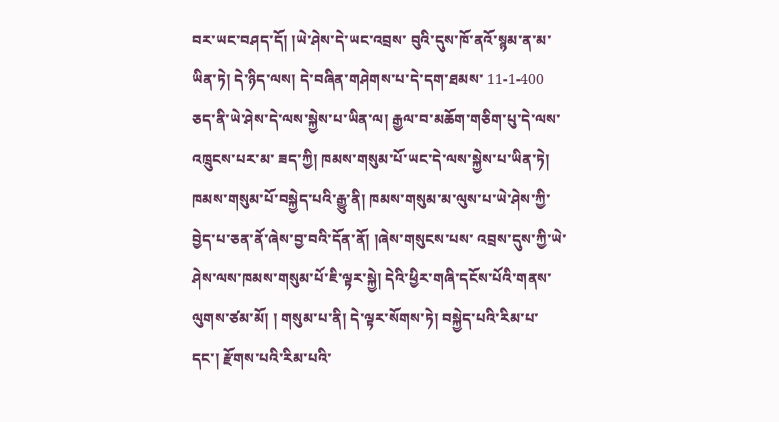བར་ཡང་བཤད་དོ། །ཡེ་ཤེས་དེ་ཡང་འབྲས་ བུའི་དུས་ཁོ་ནའོ་སྙམ་ན་མ་ཡིན་ཏེ། དེ་ཉིད་ལས། དེ་བཞིན་གཤེགས་པ་དེ་དག་ཐམས་ 11-1-400 ཅད་ནི་ཡེ་ཤེས་དེ་ལས་སྐྱེས་པ་ཡིན་ལ། རྒྱལ་བ་མཆོག་གཅིག་པུ་དེ་ལས་འཁྲུངས་པར་མ་ ཟད་ཀྱི། ཁམས་གསུམ་པོ་ཡང་དེ་ལས་སྐྱེས་པ་ཡིན་ཏེ། ཁམས་གསུམ་པོ་བསྐྱེད་པའི་རྒྱུ་ནི། ཁམས་གསུམ་མ་ལུས་པ་ཡེ་ཤེས་ཀྱི་བྱེད་པ་ཅན་ནོ་ཞེས་བྱ་བའི་དོན་ནོ། །ཞེས་གསུངས་པས་ འབྲས་དུས་ཀྱི་ཡེ་ཤེས་ལས་ཁམས་གསུམ་པོ་ཇི་ལྟར་སྐྱེ། དེའི་ཕྱིར་གཞི་དངོས་པོའི་གནས་ ལུགས་ཙམ་མོ། ། གསུམ་པ་ནི། དེ་ལྟར་སོགས་ཏེ། བསྐྱེད་པའི་རིམ་པ་དང་། རྫོགས་པའི་རིམ་པའི་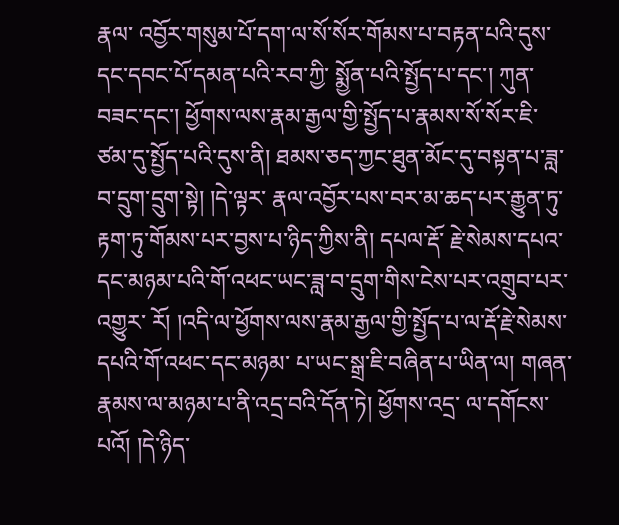རྣལ་ འབྱོར་གསུམ་པོ་དག་ལ་སོ་སོར་གོམས་པ་བརྟན་པའི་དུས་དང་དབང་པོ་དམན་པའི་རབ་ཀྱི་ སྨྱོན་པའི་སྤྱོད་པ་དང་། ཀུན་བཟང་དང་། ཕྱོགས་ལས་རྣམ་རྒྱལ་གྱི་སྤྱོད་པ་རྣམས་སོ་སོར་ཇི་ ཙམ་དུ་སྤྱོད་པའི་དུས་ནི། ཐམས་ཅད་ཀྱང་ཐུན་མོང་དུ་བསྟན་པ་ཟླ་བ་དྲུག་དྲུག་སྟེ། །དེ་ལྟར་ རྣལ་འབྱོར་པས་བར་མ་ཆད་པར་རྒྱུན་ཏུ་རྟག་ཏུ་གོམས་པར་བྱས་པ་ཉིད་ཀྱིས་ནི། དཔལ་རྡོ་ རྗེ་སེམས་དཔའ་དང་མཉམ་པའི་གོ་འཕང་ཡང་ཟླ་བ་དྲུག་གིས་ངེས་པར་འགྲུབ་པར་འགྱུར་ རོ། །འདི་ལ་ཕྱོགས་ལས་རྣམ་རྒྱལ་གྱི་སྤྱོད་པ་ལ་རྡོ་རྗེ་སེམས་དཔའི་གོ་འཕང་དང་མཉམ་ པ་ཡང་སྒྲ་ཇི་བཞིན་པ་ཡིན་ལ། གཞན་རྣམས་ལ་མཉམ་པ་ནི་འདྲ་བའི་དོན་ཏེ། ཕྱོགས་འདྲ་ ལ་དགོངས་པའོ། །དེ་ཉིད་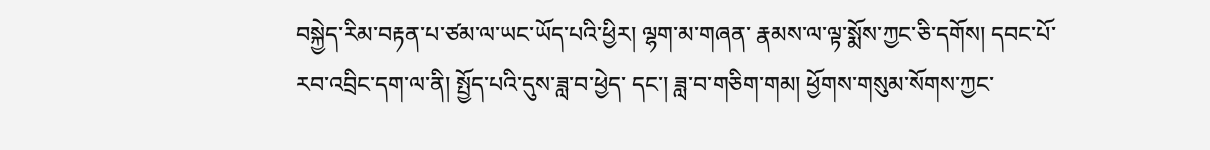བསྐྱེད་རིམ་བརྟན་པ་ཙམ་ལ་ཡང་ཡོད་པའི་ཕྱིར། ལྷག་མ་གཞན་ རྣམས་ལ་ལྟ་སྨོས་ཀྱང་ཅི་དགོས། དབང་པོ་རབ་འབྲིང་དག་ལ་ནི། སྤྱོད་པའི་དུས་ཟླ་བ་ཕྱེད་ དང་། ཟླ་བ་གཅིག་གམ། ཕྱོགས་གསུམ་སོགས་ཀྱང་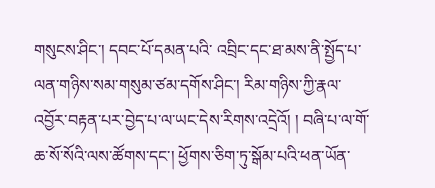གསུངས་ཤིང་། དབང་པོ་དམན་པའི་ འབྲིང་དང་ཐ་མས་ནི་སྤྱོད་པ་ལན་གཉིས་སམ་གསུམ་ཙམ་དགོས་ཤིང་། རིམ་གཉིས་ཀྱི་རྣལ་ འབྱོར་བརྟན་པར་བྱེད་པ་ལ་ཡང་དེས་རིགས་འདྲེའོ། ། བཞི་པ་ལ་གོ་ཆ་སོ་སོའི་ལས་ཚོགས་དང་། ཕྱོགས་ཅིག་ཏུ་སྒོམ་པའི་ཕན་ཡོན་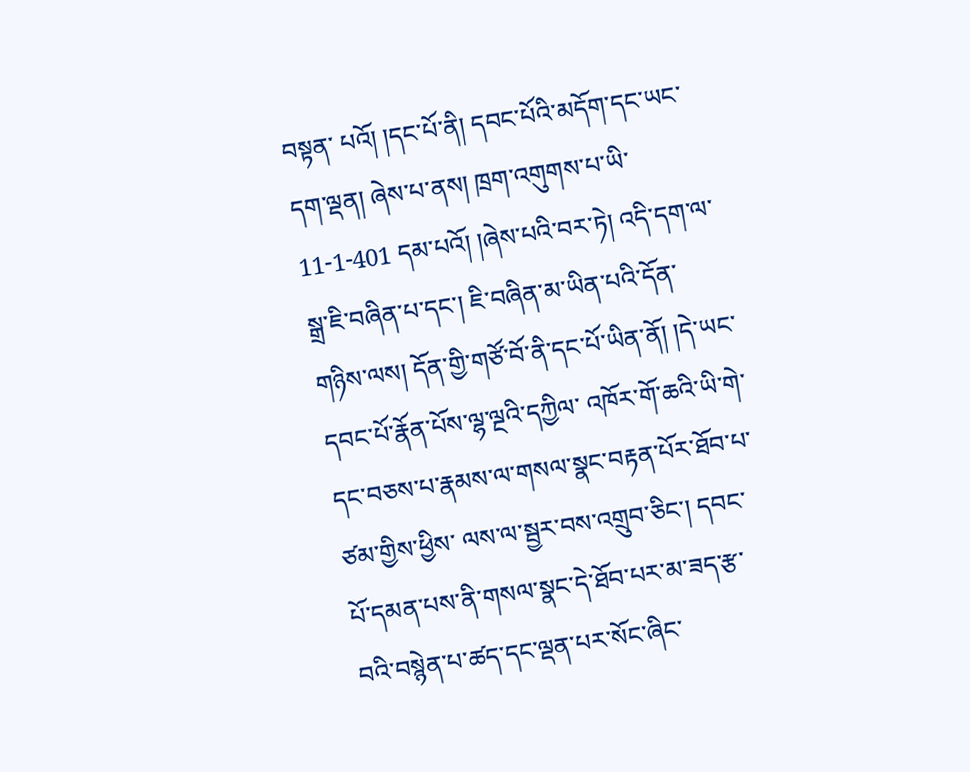བསྟན་ པའོ། །དང་པོ་ནི། དབང་པོའི་མདོག་དང་ཡང་དག་ལྡན། ཞེས་པ་ནས། ཁྲག་འགུགས་པ་ཡི་ 11-1-401 དམ་པའོ། །ཞེས་པའི་བར་ཏེ། འདི་དག་ལ་སྒྲ་ཇི་བཞིན་པ་དང་། ཇི་བཞིན་མ་ཡིན་པའི་དོན་ གཉིས་ལས། དོན་གྱི་གཙོ་བོ་ནི་དང་པོ་ཡིན་ནོ། །དེ་ཡང་དབང་པོ་རྣོན་པོས་ལྷ་ལྔའི་དཀྱིལ་ འཁོར་གོ་ཆའི་ཡི་གེ་དང་བཅས་པ་རྣམས་ལ་གསལ་སྣང་བརྟན་པོར་ཐོབ་པ་ཙམ་གྱིས་ཕྱིས་ ལས་ལ་སྦྱར་བས་འགྲུབ་ཅིང་། དབང་པོ་དམན་པས་ནི་གསལ་སྣང་དེ་ཐོབ་པར་མ་ཟད་རྩ་ བའི་བསྙེན་པ་ཚད་དང་ལྡན་པར་སོང་ཞིང་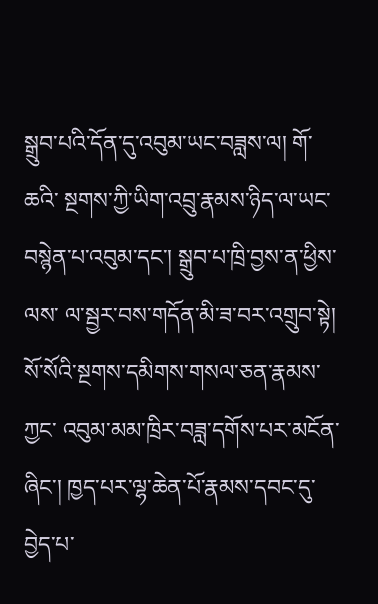སྒྲུབ་པའི་དོན་དུ་འབུམ་ཡང་བཟླས་ལ། གོ་ཆའི་ སྔགས་ཀྱི་ཡིག་འབྲུ་རྣམས་ཉིད་ལ་ཡང་བསྙེན་པ་འབུམ་དང་། སྒྲུབ་པ་ཁྲི་བྱས་ན་ཕྱིས་ལས་ ལ་སྦྱར་བས་གདོན་མི་ཟ་བར་འགྲུབ་སྟེ། སོ་སོའི་སྔགས་དམིགས་གསལ་ཅན་རྣམས་ཀྱང་ འབུམ་མམ་ཁྲིར་བཟླ་དགོས་པར་མངོན་ཞིང་། ཁྱད་པར་ལྷ་ཆེན་པོ་རྣམས་དབང་དུ་བྱེད་པ་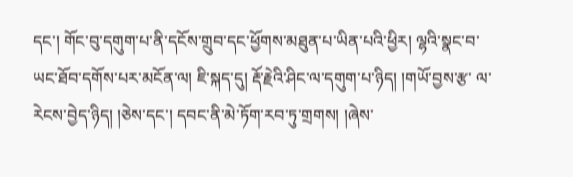དང་། གོང་བུ་དགུག་པ་ནི་དངོས་གྲུབ་དང་ཕྱོགས་མཐུན་པ་ཡིན་པའི་ཕྱིར། ལྷའི་སྣང་བ་ ཡང་ཐོབ་དགོས་པར་མངོན་ལ། ཇི་སྐད་དུ། རྡོ་རྗེའི་ཤིང་ལ་དགུག་པ་ཉིད། །གཡོ་བྱས་རྩ་ ལ་རེངས་བྱེད་ཉིད། །ཅེས་དང་། དབང་ནི་མེ་ཏོག་རབ་ཏུ་གྲགས། །ཞེས་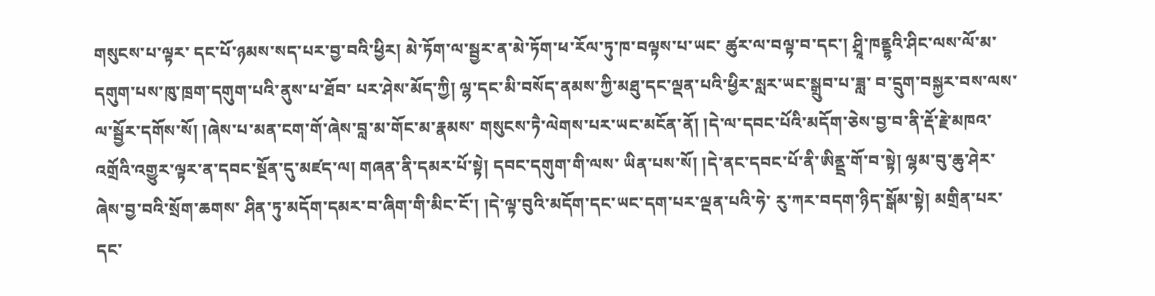གསུངས་པ་ལྟར་ དང་པོ་ཉམས་སད་པར་བྱ་བའི་ཕྱིར། མེ་ཏོག་ལ་སྦྱར་ན་མེ་ཏོག་ཕ་རོལ་ཏུ་ཁ་བལྟས་པ་ཡང་ ཚུར་ལ་བལྟ་བ་དང་། ཤྲཱི་ཁནྡྷའི་ཤིང་ལས་ལོ་མ་དགུག་པས་ཁུ་ཁྲག་དགུག་པའི་ནུས་པ་ཐོབ་ པར་ཤེས་མོད་ཀྱི། ལྷ་དང་མི་བསོད་ནམས་ཀྱི་མཐུ་དང་ལྡན་པའི་ཕྱིར་སླར་ཡང་སྒྲུབ་པ་ཟླ་ བ་དྲུག་བསྐྱར་བས་ལས་ལ་སྦྱོར་དགོས་སོ། །ཞེས་པ་མན་ངག་གོ་ཞེས་བླ་མ་གོང་མ་རྣམས་ གསུངས་ཏཻ་ལེགས་པར་ཡང་མངོན་ནོ། །དེ་ལ་དབང་པོའི་མདོག་ཅེས་བྱ་བ་ནི་རྡོ་རྗེ་མཁའ་ འགྲོའི་འགྱུར་ལྟར་ན་དབང་སྔོན་དུ་མཛད་ལ། གཞན་ནི་དམར་པོ་སྟེ། དབང་དགུག་གི་ལས་ ཡིན་པས་སོ། །དེ་ནང་དབང་པོ་ནི་ཨིནྡྲ་གོ་བ་སྟེ། ལྷམ་བུ་ཆུ་ཤེར་ཞེས་བྱ་བའི་སྲོག་ཆགས་ ཤིན་ཏུ་མདོག་དམར་བ་ཞིག་གི་མིང་ངོ་། །དེ་ལྟ་བུའི་མདོག་དང་ཡང་དག་པར་ལྡན་པའི་ཧེ་ རུ་ཀར་བདག་ཉིད་སྒོམ་སྟེ། མགྲིན་པར་དང་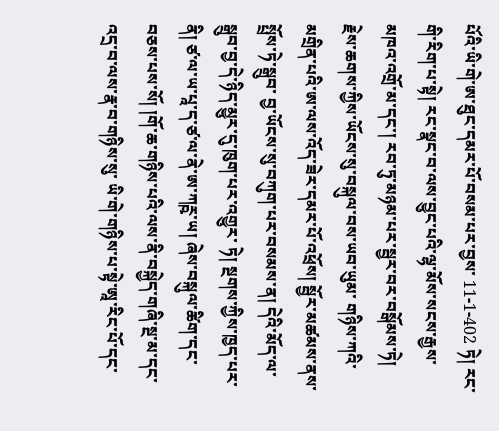པོའི་ཡི་གེ་ཨ་ཐུང་དམར་པོ་བསམ་པར་བྱས་ 11-1-402 ཏེ། རང་གི་རིག་པ་སྟེ། རང་སྣང་བ་ལས་བྱུང་པའི་ལྷ་མོས་སངས་རྒྱས་མཁའ་འགྲོ་མ་དང་། རབ་ཏུ་མཉམ་པར་སྦྱར་བར་བསྒོམས་ཏེ། རྗེས་ཆགས་ཀྱིས་ཡོངས་སུ་བསྐུལ་བས་ཡབ་ཡུམ་ གཉིས་ཀའི་མགྲིན་པའི་ཨ་ལས་འོད་ཟེར་དམར་པོ་འཕྲོས། སྦྱོར་མཚམས་ནས་སྤྲོས་ཏེ་སྒྲུབ་ བྱ་ཡོངས་སུ་བཀུག་པར་བསམས་ན། དེའི་མོད་ལ་སྒྲུབ་བྱ་དེ་ཉིད་མྱུར་དུ་ཁུག་པར་འགྱུར་ ཏེ། སྔགས་ཀྱིས་ཁྱད་པར་ནི། ཙ་ལ་ཡ་པཱ་ད་ཙ་ལ་ནེ་ཨ་ཀཪྵ་ཡ། ཞེས་བསྐུལ་ཚིག་དང་ བཅས་པས་སོ། །གོ་ཆ་གཉིས་པའི་ལས་ནི་བསྐྱེད་གཞི་སྔ་མ་དང་འདྲ་བ་ལས་རྣ་བ་གཉིས་སུ་ ཡི་གེ་གཉིས་པ་སྟེ་ཨཱ་རིང་པོ་དང་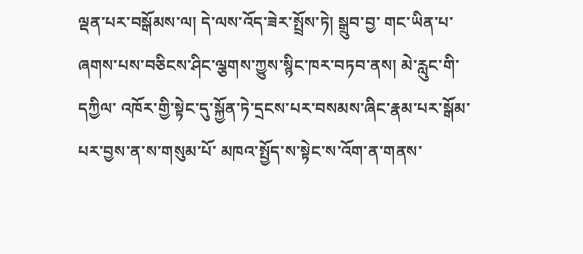ལྡན་པར་བསྒོམས་ལ། དེ་ལས་འོད་ཟེར་སྤྲོས་ཏེ། སྒྲུབ་བྱ་ གང་ཡིན་པ་ཞགས་པས་བཅིངས་ཤིང་ལྕགས་ཀྱུས་སྙིང་ཁར་བཏབ་ནས། མེ་རླུང་གི་དཀྱིལ་ འཁོར་གྱི་སྟེང་དུ་སྐྱོན་ཏེ་དྲངས་པར་བསམས་ཞིང་རྣམ་པར་སྒོམ་པར་བྱས་ན་ས་གསུམ་པོ་ མཁའ་སྤྱོད་ས་སྟེང་ས་འོག་ན་གནས་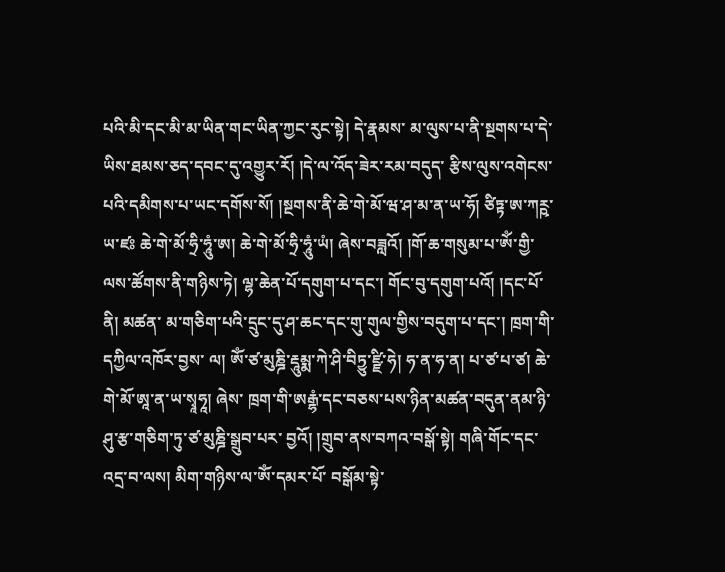པའི་མི་དང་མི་མ་ཡིན་གང་ཡིན་ཀྱང་རུང་སྟེ། དེ་རྣམས་ མ་ལུས་པ་ནི་སྔགས་པ་དེ་ཡིས་ཐམས་ཅད་དབང་དུ་འགྱུར་རོ། །དེ་ལ་འོད་ཟེར་རམ་བདུད་ རྩིས་ལུས་འགེངས་པའི་དམིགས་པ་ཡང་དགོས་སོ། །སྔགས་ནི་ཆེ་གེ་མོ་ཝ་ཤ་མ་ན་ཡ་ཧོ། ཙིཏྟ་ཨ་ཀཪྵ་ཡ་ཛཿ ཆེ་གེ་མོ་ཧྲི་ཧཱུཾ་ཨ། ཆེ་གེ་མོ་ཧྲི་ཧཱུཾ་ཡཾ། ཞེས་བཟླའོ། །གོ་ཆ་གསུམ་པ་ༀ་གྱི་ ལས་ཚོགས་ནི་གཉིས་ཏེ། ལྷ་ཆེན་པོ་དགུག་པ་དང་། གོང་བུ་དགུག་པའོ། །དང་པོ་ནི། མཚན་ མ་གཅིག་པའི་དྲུང་དུ་ཤ་ཆང་དང་གུ་གུལ་གྱིས་བདུག་པ་དང་། ཁྲག་གི་དཀྱིལ་འཁོར་བྱས་ ལ། ༀ་ཙ་མུཎྜི་རྡཱུམྨ་ཀེ་ཤི་བིཏྱུ་ཛྫི་ཧེ། ཧ་ན་ཧ་ན། པ་ཙ་པ་ཙ། ཆེ་གེ་མོ་ཨཱ་ན་ཡ་སྭཱཧཱ། ཞེས་ ཁྲག་གི་ཨརྒྷཾ་དང་བཅས་པས་ཉིན་མཚན་བདུན་ནམ་ཉི་ཤུ་རྩ་གཅིག་ཏུ་ཙ་མུཎྜི་སྒྲུབ་པར་ བྱའོ། །གྲུབ་ནས་བཀའ་བསྒོ་སྟེ། གཞི་གོང་དང་འདྲ་བ་ལས། མིག་གཉིས་ལ་ༀ་དམར་པོ་ བསྒོམ་སྟེ་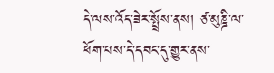དེ་ལས་འོད་ཟེར་སྤྲོས་ནས། ཙ་མུཎྜི་ལ་ཕོག་པས་དེ་དབང་དུ་གྱུར་ནས་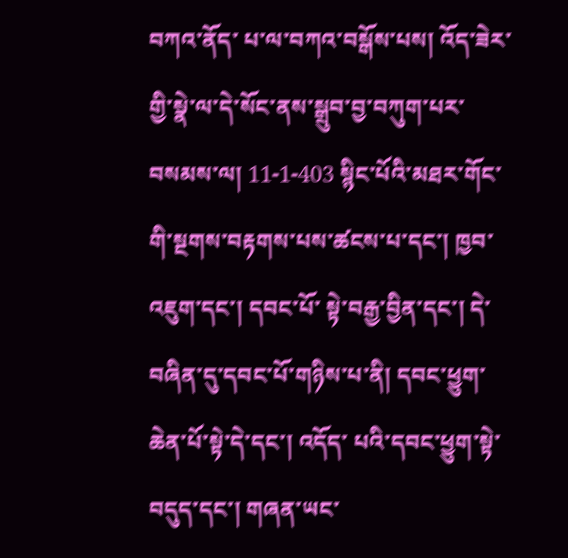བཀའ་ནོད་ པ་ལ་བཀའ་བསྒོས་པས། འོད་ཟེར་གྱི་སྣེ་ལ་དེ་སོང་ནས་སྒྲུབ་བྱ་བཀུག་པར་བསམས་ལ། 11-1-403 སྙིང་པོའི་མཐར་གོང་གི་སྔགས་བརྟགས་པས་ཚངས་པ་དང་། ཁྱབ་འཇུག་དང་། དབང་པོ་ སྟེ་བརྒྱ་བྱིན་དང་། དེ་བཞིན་དུ་དབང་པོ་གཉིས་པ་ནི། དབང་ཕྱུག་ཆེན་པོ་སྟེ་དེ་དང་། འདོད་ པའི་དབང་ཕྱུག་སྟེ་བདུད་དང་། གཞན་ཡང་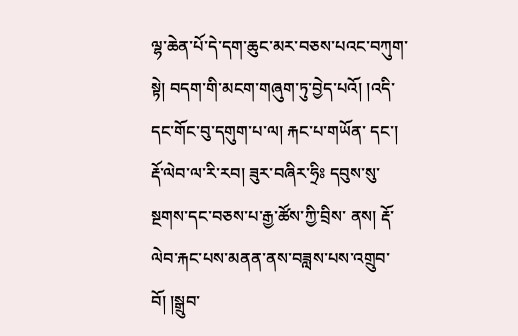ལྷ་ཆེན་པོ་དེ་དག་ཆུང་མར་བཅས་པའང་བཀུག་ སྟེ། བདག་གི་མངག་གཞུག་ཏུ་བྱེད་པའོ། །འདི་དང་གོང་བུ་དགུག་པ་ལ། རྐང་པ་གཡོན་ དང་། རྡོ་ལེབ་ལ་རི་རབ། ཟུར་བཞིར་ཧྲིཿ དབུས་སུ་སྔགས་དང་བཅས་པ་རྒྱ་ཚོས་ཀྱི་བྲིས་ ནས། རྡོ་ལེབ་རྐང་པས་མནན་ནས་བཟླས་པས་འགྲུབ་བོ། །སྒྲུབ་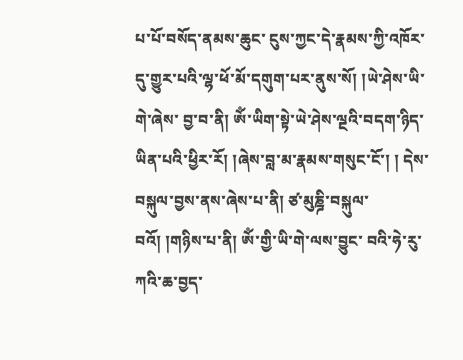པ་པོ་བསོད་ནམས་ཆུང་ ངུས་ཀྱང་དེ་རྣམས་ཀྱི་འཁོར་དུ་གྱུར་པའི་ལྷ་ཕོ་མོ་དགུག་པར་ནུས་སོ། །ཡེ་ཤེས་ཡི་གེ་ཞེས་ བྱ་བ་ནི། ༀ་ཡིག་སྟེ་ཡེ་ཤེས་ལྔའི་བདག་ཉིད་ཡིན་པའི་ཕྱིར་རོ། །ཞེས་བླ་མ་རྣམས་གསུང་ངོ་། ། དེས་བསྐུལ་བྱས་ནས་ཞེས་པ་ནི། ཙ་མུཎྜི་བསྐུལ་བའོ། །གཉིས་པ་ནི། ༀ་གྱི་ཡི་གེ་ལས་བྱུང་ བའི་ཧེ་རུ་ཀའི་ཆ་བྱད་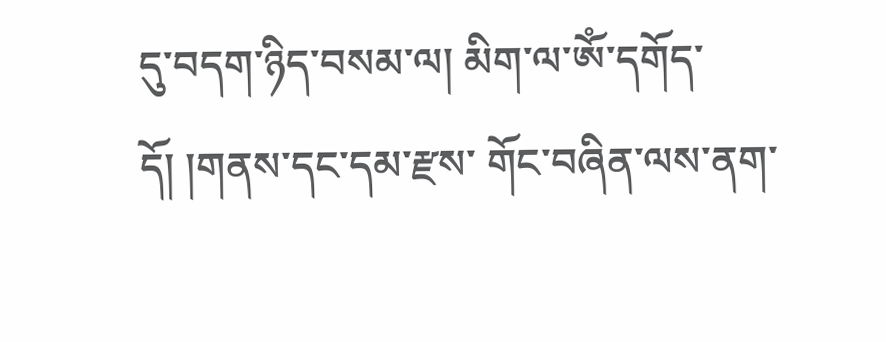དུ་བདག་ཉིད་བསམ་ལ། མིག་ལ་ༀ་དགོད་དོ། །གནས་དང་དམ་རྫས་ གོང་བཞིན་ལས་ནག་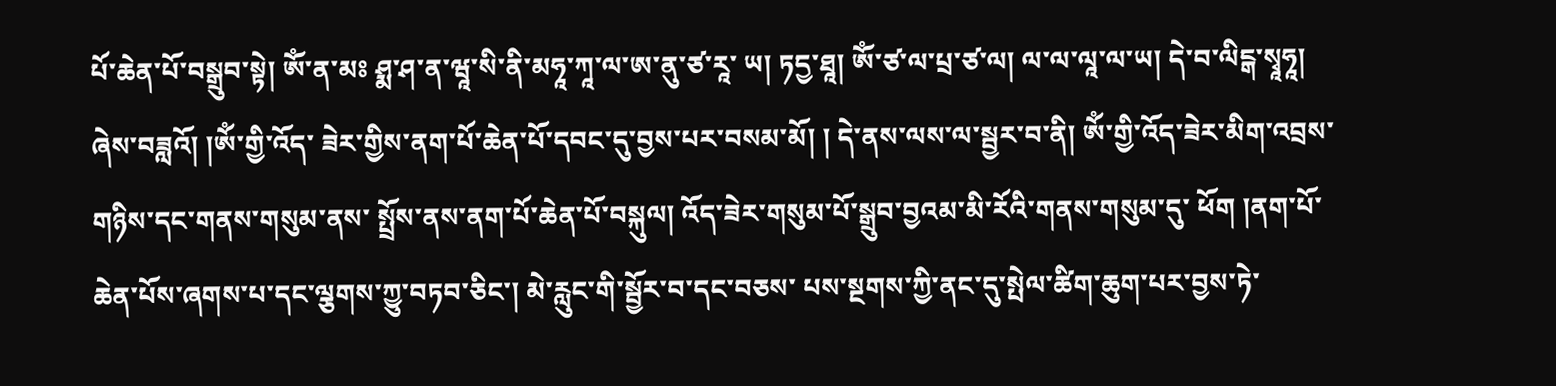པོ་ཆེན་པོ་བསྒྲུབ་སྟེ། ༀ་ན་མཿ ཤྨ་ཤ་ན་ཝཱ་སི་ནི་མཧཱ་ཀཱ་ལ་ཨ་ནུ་ཙ་རཱ་ ཡ། ཏདྱ་ཐཱ། ༀ་ཙ་ལ་པྲ་ཙ་ལ། ལ་ལ་ལཱ་ལ་ཡ། དེ་བ་ལིངྒ་སྭཱཧཱ། ཞེས་བཟླའོ། །ༀ་གྱི་འོད་ ཟེར་གྱིས་ནག་པོ་ཆེན་པོ་དབང་དུ་བྱས་པར་བསམ་མོ། ། དེ་ནས་ལས་ལ་སྦྱར་བ་ནི། ༀ་གྱི་འོད་ཟེར་མིག་འབྲས་གཉིས་དང་གནས་གསུམ་ནས་ སྤྲོས་ནས་ནག་པོ་ཆེན་པོ་བསྐུལ། འོད་ཟེར་གསུམ་པོ་སྒྲུབ་བྱའམ་མི་རོའི་གནས་གསུམ་དུ་ ཕོག །ནག་པོ་ཆེན་པོས་ཞགས་པ་དང་ལྕགས་ཀྱུ་བཏབ་ཅིང་། མེ་རླུང་གི་སྦྱོར་བ་དང་བཅས་ པས་སྔགས་ཀྱི་ནང་དུ་སྤེལ་ཚིག་ཆུག་པར་བྱས་ཏེ་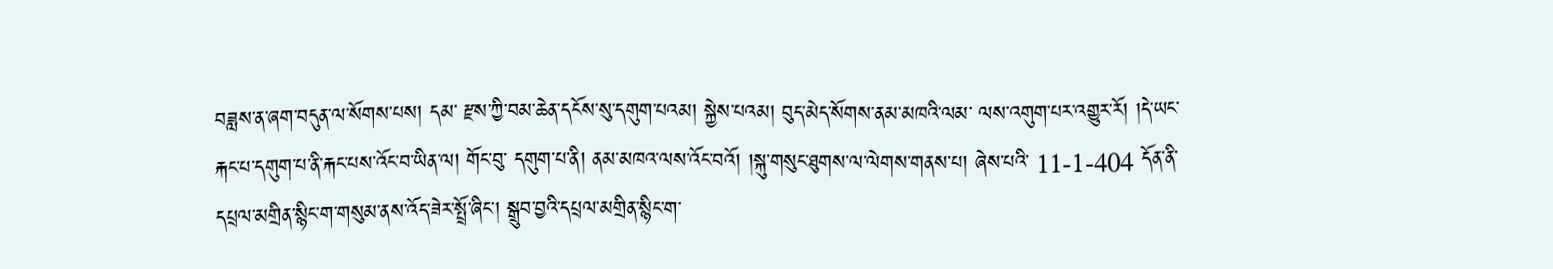བཟླས་ན་ཞག་བདུན་ལ་སོགས་པས། དམ་ རྫས་ཀྱི་བམ་ཆེན་དངོས་སུ་དགུག་པའམ། སྐྱེས་པའམ། བུད་མེད་སོགས་ནམ་མཁའི་ལམ་ ལས་འགུག་པར་འགྱུར་རོ། །དེ་ཡང་རྐང་པ་དགུག་པ་ནི་རྐང་པས་འོང་བ་ཡིན་ལ། གོང་བུ་ དགུག་པ་ནི། ནམ་མཁའ་ལས་འོང་བའོ། །སྐུ་གསུང་ཐུགས་ལ་ལེགས་གནས་པ། ཞེས་པའི་ 11-1-404 དོན་ནི་དཔྲལ་མགྲིན་སྙིང་ག་གསུམ་ནས་འོད་ཟེར་སྤྲོ་ཞིང་། སྒྲུབ་བྱའི་དཔྲལ་མགྲིན་སྙིང་ག་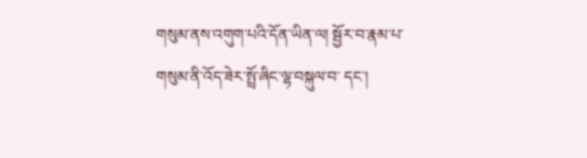གསུམ་ནས་འགུག་པའི་དོན་ཡིན་ལ། སྦྱོར་བ་རྣམ་པ་གསུམ་ནི་འོད་ཟེར་སྤྲོ་ཞིང་ལྷ་བསྐུལ་བ་ དང་།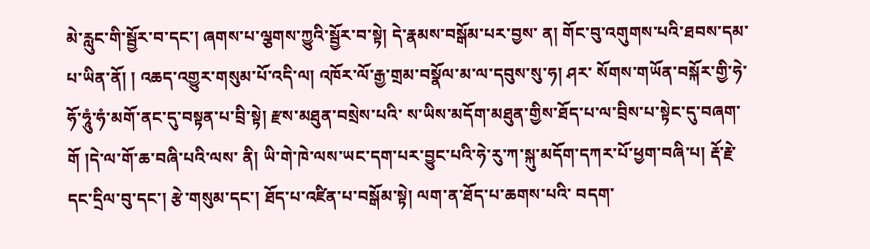མེ་རླུང་གི་སྦྱོར་བ་དང་། ཞགས་པ་ལྕགས་ཀྱུའི་སྦྱོར་བ་སྟེ། དེ་རྣམས་བསྒོམ་པར་བྱས་ ན། གོང་བུ་འགུགས་པའི་ཐབས་དམ་པ་ཡིན་ནོ། ། འཆད་འགྱུར་གསུམ་པོ་འདི་ལ། འཁོར་ལོ་རྒྱ་གྲམ་བསྣོལ་མ་ལ་དབུས་སུ་ཧ། ཤར་ སོགས་གཡོན་བསྐོར་གྱི་ཧེ་ཧོ་ཧཱུཾ་ཧཾ་མགོ་ནང་དུ་བསྟན་པ་བྲི་སྟེ། རྫས་མཐུན་བསྲེས་པའི་ ས་ཡིས་མདོག་མཐུན་གྱིས་ཐོད་པ་ལ་བྲིས་པ་སྟེང་དུ་བཞག་གོ །དེ་ལ་གོ་ཆ་བཞི་པའི་ལས་ ནི། ཡི་གེ་ཁེ་ལས་ཡང་དག་པར་བྱུང་པའི་ཧེ་རུ་ཀ་སྐུ་མདོག་དཀར་པོ་ཕྱག་བཞི་པ། རྡོ་རྗེ་ དང་དྲིལ་བུ་དང་། རྩེ་གསུམ་དང་། ཐོད་པ་འཛིན་པ་བསྒོམ་སྟེ། ལག་ན་ཐོད་པ་ཆགས་པའི་ བདག་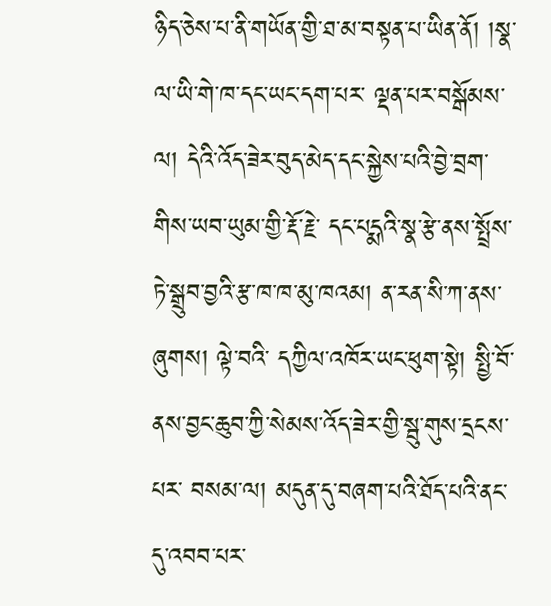ཉིད་ཅེས་པ་ནི་གཡོན་གྱི་ཐ་མ་བསྟན་པ་ཡིན་ནོ། །སྣ་ལ་ཡི་གེ་ཁ་དང་ཡང་དག་པར་ ལྡན་པར་བསྒོམས་ལ། དེའི་འོད་ཟེར་བུད་མེད་དང་སྐྱེས་པའི་བྱེ་བྲག་གིས་ཡབ་ཡུམ་གྱི་རྡོ་རྗེ་ དང་པདྨའི་སྣ་རྩེ་ནས་སྤྲོས་ཏེ་སྒྲུབ་བྱའི་རྩ་ཁ་ཁ་མུ་ཁའམ། ན་རན་སི་ཀ་ནས་ཞུགས། ལྟེ་བའི་ དཀྱིལ་འཁོར་ཡང་ཕུག་སྟེ། སྤྱི་བོ་ནས་བྱང་ཆུབ་ཀྱི་སེམས་འོད་ཟེར་གྱི་སྦུ་གུས་དྲངས་པར་ བསམ་ལ། མདུན་དུ་བཞག་པའི་ཐོད་པའི་ནང་དུ་འབབ་པར་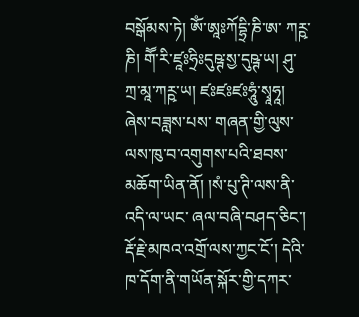བསྒོམས་ཏེ། ༀ་ཨཱཿཀོདྷྲི་ཎི་ཨ་ ཀཪྵ་ཎི། གཽ་རི་ཛཱཿཧྲིཿདུཥྚ་སྱ་དུཥྚ་ཡ། ཤུ་ཀྲ་མཱ་ཀཪྵ་ཡ། ཛཿཛཿཛཿཧཱུཾ་སྭཱཧཱ། ཞེས་བཟླས་པས་ གཞན་གྱི་ལུས་ལས་ཁུ་བ་འགུགས་པའི་ཐབས་མཆོག་ཡིན་ནོ། །སཾ་པུ་ཊི་ལས་ནི་འདི་ལ་ཡང་ ཞལ་བཞི་བཤད་ཅིང་། རྡོ་རྗེ་མཁའ་འགྲོ་ལས་ཀྱང་ངོ་། དེའི་ཁ་དོག་ནི་གཡོན་སྐོར་གྱི་དཀར་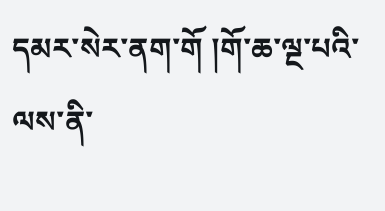དམར་སེར་ནག་གོ །གོ་ཆ་ལྔ་པའི་ལས་ནི་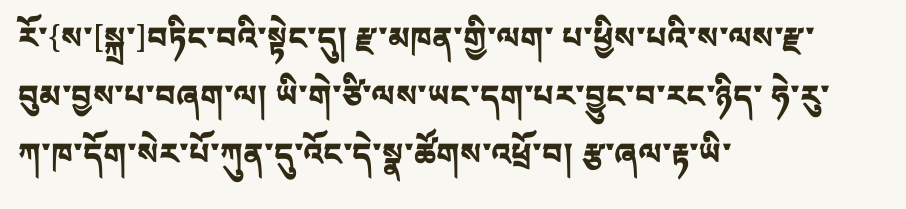རོ་{ས་[སྐྲ་]བཏིང་བའི་སྟེང་དུ། རྫ་མཁན་གྱི་ལག་ པ་ཕྱིས་པའི་ས་ལས་རྫ་བུམ་བྱས་པ་བཞག་ལ། ཡི་གེ་ཙི་ལས་ཡང་དག་པར་བྱུང་བ་རང་ཉིད་ ཧེ་རུ་ཀ་ཁ་དོག་སེར་པོ་ཀུན་དུ་འོང་དེ་སྣ་ཚོགས་འཕྲོ་བ། རྩ་ཞལ་རྟ་ཡི་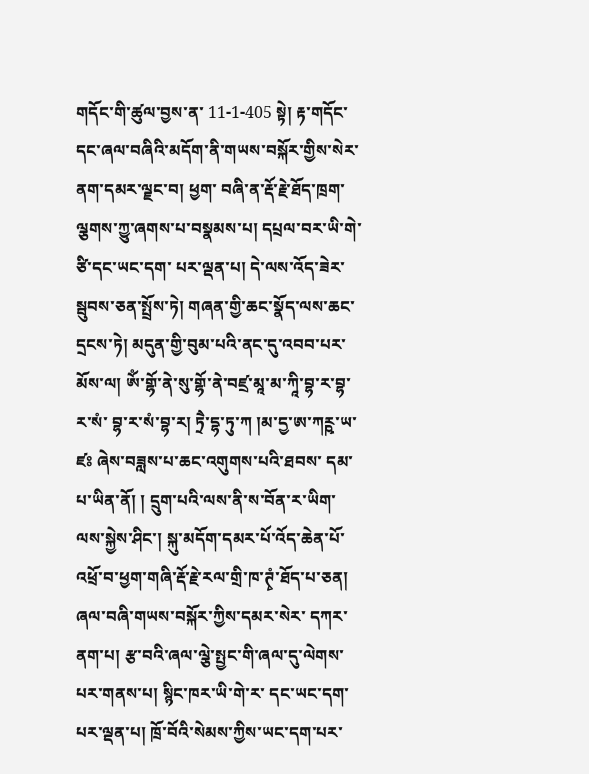གདོང་གི་ཚུལ་བྱས་ན་ 11-1-405 སྟེ། རྟ་གདོང་དང་ཞལ་བཞིའི་མདོག་ནི་གཡས་བསྐོར་གྱིས་སེར་ནག་དམར་ལྗང་བ། ཕྱག་ བཞི་ན་རྡོ་རྗེ་ཐོད་ཁྲག་ལྕགས་ཀྱུ་ཞགས་པ་བསྣམས་པ། དཔྲལ་བར་ཡི་གེ་ཙི་དང་ཡང་དག་ པར་ལྡན་པ། དེ་ལས་འོད་ཟེར་སྦུབས་ཅན་སྤྲོས་ཏེ། གཞན་གྱི་ཆང་སྣོད་ལས་ཆང་དྲངས་ཏེ། མདུན་གྱི་བུམ་པའི་ནང་དུ་འབབ་པར་མོས་ལ། ༀ་གྷོ་ནེ་སུ་གྷོ་ནེ་བཛྲ་མཱ་མ་ཀཱི་བྷ་ར་བྷ་ར་སཾ་ བྷ་ར་སཾ་བྷ་ར། ཏྲཻ་དྷ་ཏུ་ཀ །མ་དྱ་ཨ་ཀཪྵ་ཡ་ཛཿ ཞེས་བཟླས་པ་ཆང་འགུགས་པའི་ཐབས་ དམ་པ་ཡིན་ནོ། ། དྲུག་པའི་ལས་ནི་ས་བོན་ར་ཡིག་ལས་སྐྱེས་ཤིང་། སྐུ་མདོག་དམར་པོ་འོད་ཆེན་པོ་ འཕྲོ་བ་ཕྱག་གཞི་རྡོ་རྗེ་རལ་གྲི་ཁ་ཊྭཾ་ཐོད་པ་ཅན། ཞལ་བཞི་གཡས་བསྐོར་ཀྱིས་དམར་སེར་ དཀར་ནག་པ། རྩ་བའི་ཞལ་ལྕེ་སྤྱང་གི་ཞལ་དུ་ལེགས་པར་གནས་པ། སྙིང་ཁར་ཡི་གེ་ར་ དང་ཡང་དག་པར་ལྡན་པ། ཁྲོ་བོའི་སེམས་ཀྱིས་ཡང་དག་པར་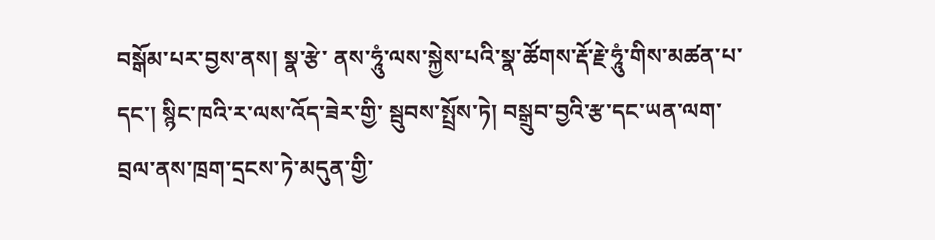བསྒོམ་པར་བྱས་ནས། སྣ་རྩེ་ ནས་ཧཱུཾ་ལས་སྐྱེས་པའི་སྣ་ཚོགས་རྡོ་རྗེ་ཧཱུཾ་གིས་མཚན་པ་དང་། སྙིང་ཁའི་ར་ལས་འོད་ཟེར་གྱི་ སྦུབས་སྤྲོས་ཏེ། བསྒྲུབ་བྱའི་རྩ་དང་ཡན་ལག་བྲལ་ནས་ཁྲག་དྲངས་ཏེ་མདུན་གྱི་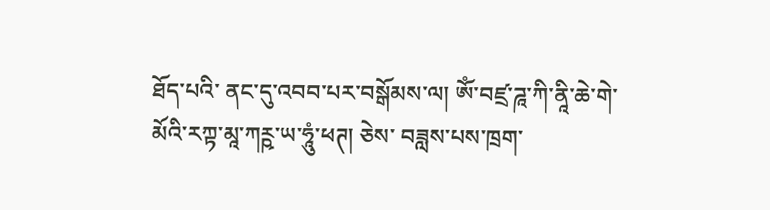ཐོད་པའི་ ནང་དུ་འབབ་པར་བསྒོམས་ལ། ༀ་བཛྲ་ཌཱ་ཀི་ནཱི་ཆེ་གེ་མོའི་རཀྟ་མཱ་ཀཪྵ་ཡ་ཧཱུཾ་ཕཊ། ཅེས་ བཟླས་པས་ཁྲག་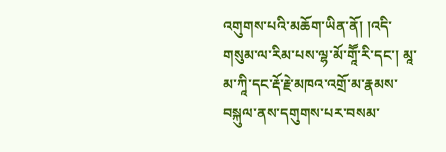འགུགས་པའི་མཆོག་ཡིན་ནོ། །འདི་གསུམ་ལ་རིམ་པས་ལྷ་མོ་གཱཽ་རི་དང་། མཱ་མ་ཀཱི་དང་རྡོ་རྗེ་མཁའ་འགྲོ་མ་རྣམས་བསྐུལ་ནས་དགུགས་པར་བསམ་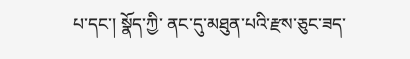པ་དང་། སྣོད་ཀྱི་ ནང་དུ་མཐུན་པའི་རྫས་ཅུང་ཟད་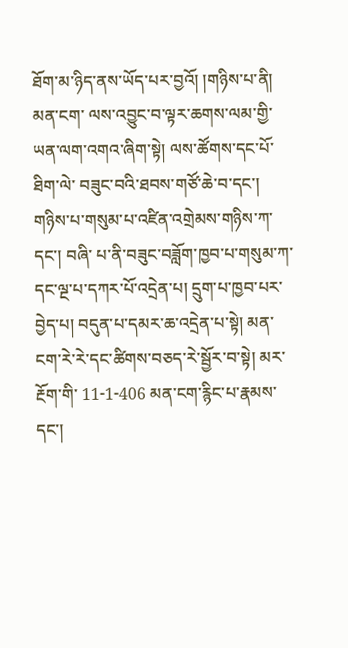ཐོག་མ་ཉིད་ནས་ཡོད་པར་བྱའོ། །གཉིས་པ་ནི། མན་ངག་ ལས་འབྱུང་བ་ལྟར་ཆགས་ལམ་གྱི་ཡན་ལག་འགའ་ཞིག་སྟེ། ལས་ཚོགས་དང་པོ་ཐིག་ལེ་ བཟུང་བའི་ཐབས་གཙོ་ཆེ་བ་དང་། གཉིས་པ་གསུམ་པ་འཛིན་འགྲེམས་གཉིས་ཀ་དང་། བཞི་ པ་ནི་བཟུང་བཟློག་ཁྱབ་པ་གསུམ་ཀ་དང་ལྔ་པ་དཀར་པོ་འདྲེན་པ། དྲུག་པ་ཁྱབ་པར་བྱེད་པ། བདུན་པ་དམར་ཆ་འདྲེན་པ་སྟེ། མན་ངག་རེ་རེ་དང་ཚིགས་བཅད་རེ་སྦྱོར་བ་སྟེ། མར་རྔོག་གི་ 11-1-406 མན་ངག་རྙིང་པ་རྣམས་དང་།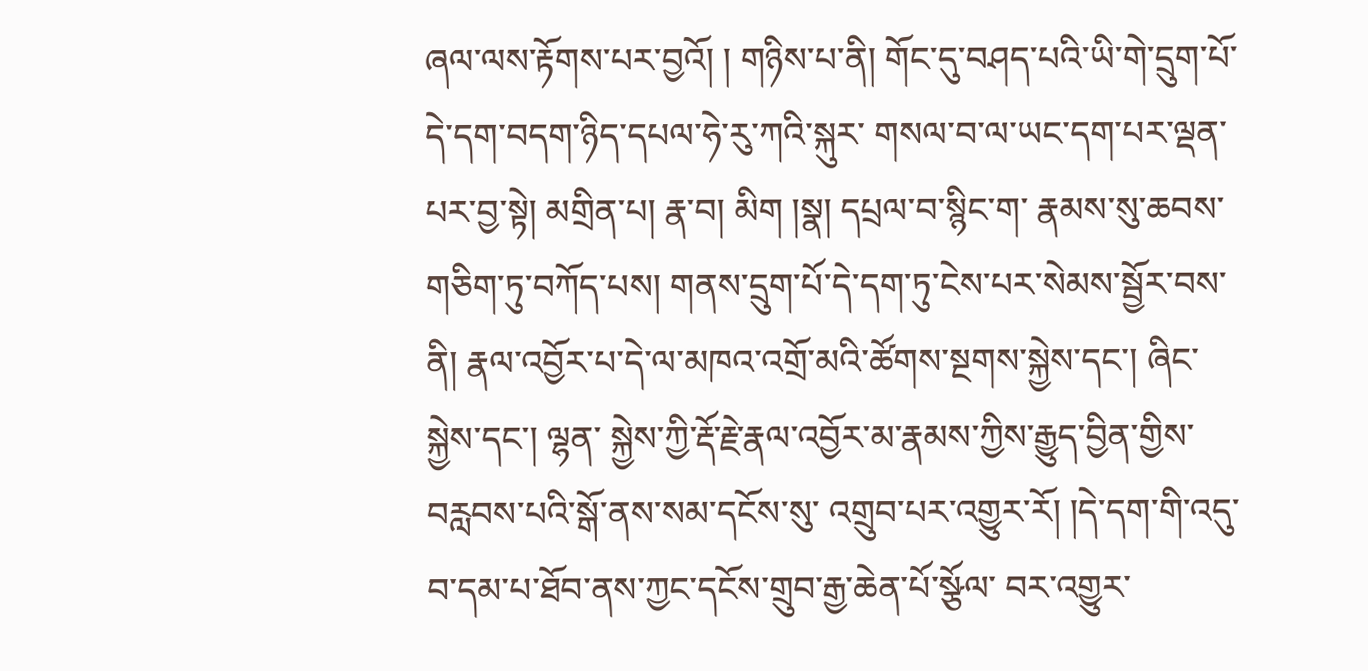ཞལ་ལས་རྟོགས་པར་བྱའོ། ། གཉིས་པ་ནི། གོང་དུ་བཤད་པའི་ཡི་གེ་དྲུག་པོ་དེ་དག་བདག་ཉིད་དཔལ་ཧེ་རུ་ཀའི་སྐུར་ གསལ་བ་ལ་ཡང་དག་པར་ལྡན་པར་བྱ་སྟེ། མགྲིན་པ། རྣ་བ། མིག །སྣ། དཔྲལ་བ་སྙིང་ག་ རྣམས་སུ་ཆབས་གཅིག་ཏུ་བཀོད་པས། གནས་དྲུག་པོ་དེ་དག་ཏུ་ངེས་པར་སེམས་སྦྱོར་བས་ ནི། རྣལ་འབྱོར་པ་དེ་ལ་མཁའ་འགྲོ་མའི་ཚོགས་སྔགས་སྐྱེས་དང་། ཞིང་སྐྱེས་དང་། ལྷན་ སྐྱེས་ཀྱི་རྡོ་རྗེ་རྣལ་འབྱོར་མ་རྣམས་ཀྱིས་རྒྱུད་བྱིན་གྱིས་བརླབས་པའི་སྒོ་ནས་སམ་དངོས་སུ་ འགྲུབ་པར་འགྱུར་རོ། །དེ་དག་གི་འདུ་བ་དམ་པ་ཐོབ་ནས་ཀྱང་དངོས་གྲུབ་རྒྱ་ཆེན་པོ་སྩོལ་ བར་འགྱུར་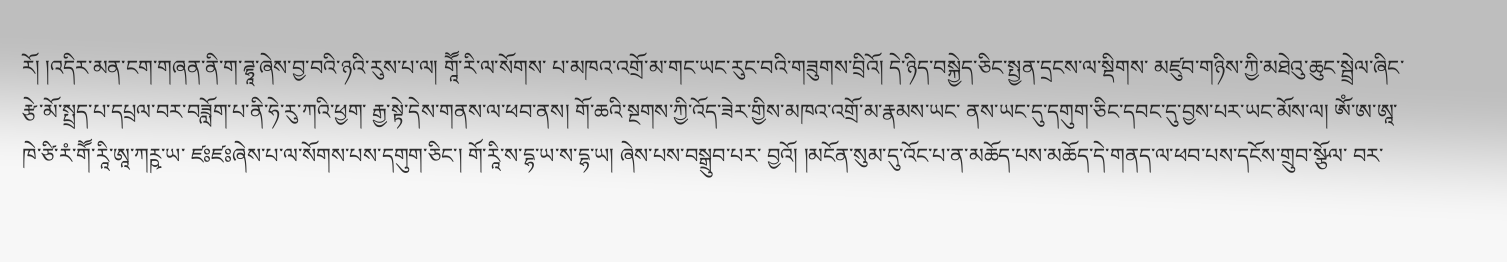རོ། །འདིར་མན་ངག་གཞན་ནི་ག་ཌྷཱ་ཞེས་བྱ་བའི་ཉའི་རུས་པ་ལ། གཱཽ་རི་ལ་སོགས་ པ་མཁའ་འགྲོ་མ་གང་ཡང་རུང་བའི་གཟུགས་བྲིའོ། དེ་ཉིད་བསྐྱེད་ཅིང་སྤྱན་དྲངས་ལ་སྡིགས་ མཛུབ་གཉིས་ཀྱི་མཐེའུ་ཆུང་སྦྲེལ་ཞིང་རྩེ་མོ་སྤྲད་པ་དཔྲལ་བར་བཟློག་པ་ནི་ཧེ་རུ་ཀའི་ཕྱག་ རྒྱ་སྟེ་དེས་གནས་ལ་ཕབ་ནས། གོ་ཆའི་སྔགས་ཀྱི་འོད་ཟེར་གྱིས་མཁའ་འགྲོ་མ་རྣམས་ཡང་ ནས་ཡང་དུ་དགུག་ཅིང་དབང་དུ་བྱས་པར་ཡང་མོས་ལ། ༀ་ཨ་ཨཱ་ཁེ་ཙི་རཾ་གཽ་རཱི་ཨཱ་ཀཪྵ་ཡ་ ཛཿཛཿཞེས་པ་ལ་སོགས་པས་དགུག་ཅིང་། གོ་རཱི་ས་དྷ་ཡ་ས་དྷ་ཡ། ཞེས་པས་བསྒྲུབ་པར་ བྱའོ། །མངོན་སུམ་དུ་འོང་པ་ན་མཆོད་པས་མཆོད་དེ་གནད་ལ་ཕབ་པས་དངོས་གྲུབ་སྩོལ་ བར་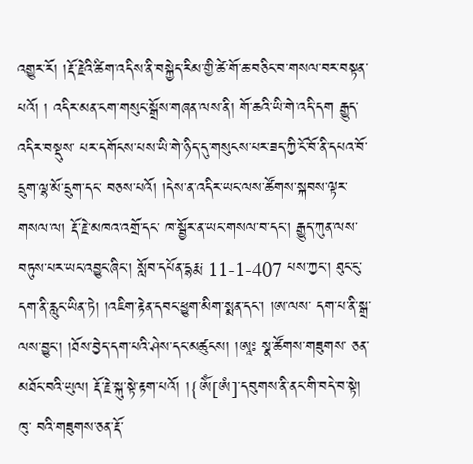འགྱུར་རོ། །རྡོ་རྗེའི་ཚིག་འདིས་ནི་བསྐྱེད་རིམ་གྱི་ཚེ་གོ་ཆ་བཅིང་བ་གསལ་བར་བསྟན་ པའོ། ། འདིར་མན་ངག་གསུང་སྒྲོས་གཞན་ལས་ནི། གོ་ཆའི་ཡི་གེ་འདི་དག རྒྱུད་འདིར་བསྡུས་ པར་དགོངས་པས་ཡི་གེ་ཉིད་དུ་གསུངས་པར་ཟད་ཀྱི་ངོ་བོ་ནི་དཔའ་བོ་དྲུག་ལྷ་མོ་དྲུག་དང་ བཅས་པའོ། །དེས་ན་འདིར་ཡང་ལས་ཚོགས་སྐབས་ལྟར་གསལ་ལ། རྡོ་རྗེ་མཁའ་འགྲོ་དང་ ཁ་སྦྱོར་ན་ཡང་གསལ་བ་དང་། རྒྱུད་ཀུན་ལས་བཏུས་པར་ཡང་འབྱུང་ཞིང་། སློབ་དཔོན་དྷརྨ་ 11-1-407 པས་ཀྱང་། ཐུང་ངུ་དག་ནི་རླུང་ཡིན་ཏེ། །འཇིག་རྟེན་དབང་ཕྱུག་མིག་སྨན་དང་། །ཨ་ལས་ དག་པ་ནི་སྒྲ་ལས་བྱུང་། །ཐོས་བྱེད་དག་པའི་ཤེས་དང་མཚུངས། །ཨཱཿ སྣ་ཚོགས་གཟུགས་ ཅན་མཐོང་བའི་ཡུལ། རྡོ་རྗེ་སྐུ་སྟེ་རྟག་པའོ། །{ཨོཾ[ཨཾ]་དབུགས་ནི་ནང་གི་བདེ་བ་སྟེ། ཁུ་ བའི་གཟུགས་ཅན་རྡོ་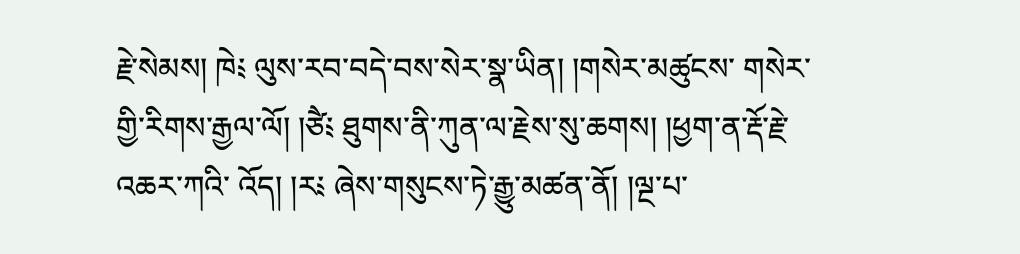རྗེ་སེམས། ཁེ༴ ལུས་རབ་བདེ་བས་སེར་སྣ་ཡིན། །གསེར་མཚུངས་ གསེར་གྱི་རིགས་རྒྱལ་ལོ། །ཙཻ༴ ཐུགས་ནི་ཀུན་ལ་རྗེས་སུ་ཆགས། །ཕྱག་ན་རྡོ་རྗེ་འཆར་ཀའི་ འོད། །ར༴ ཞེས་གསུངས་ཏེ་རྒྱུ་མཚན་ནོ། །ལྔ་པ་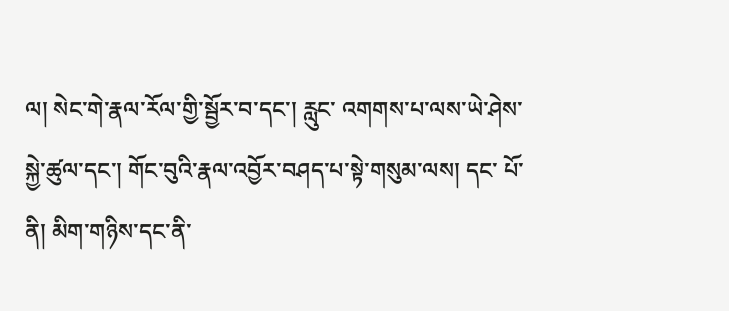ལ། སེང་གེ་རྣལ་རོལ་གྱི་སྦྱོར་བ་དང་། རླུང་ འགགས་པ་ལས་ཡེ་ཤེས་སྐྱེ་ཚུལ་དང་། གོང་བུའི་རྣལ་འབྱོར་བཤད་པ་སྟེ་གསུམ་ལས། དང་ པོ་ནི། མིག་གཉིས་དང་ནི་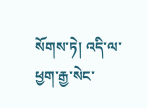སོགས་ཏེ། འདི་ལ་ཕྱག་རྒྱ་སེང་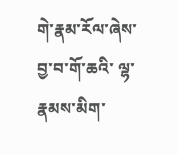གེ་རྣམ་རོལ་ཞེས་བྱ་བ་གོ་ཆའི་ ལྷ་རྣམས་མིག་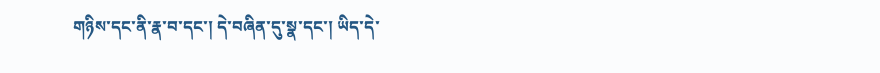གཉིས་དང་ནི་རྣ་བ་དང་། དེ་བཞིན་དུ་སྣ་དང་། ཡིད་དེ་